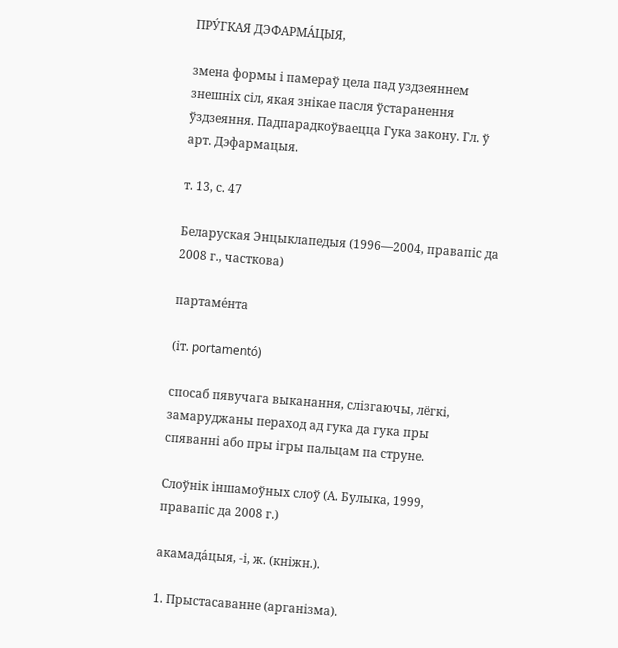ПРУ́ГКАЯ ДЭФАРМА́ЦЫЯ,

змена формы і памераў цела пад уздзеяннем знешніх сіл, якая знікае пасля ўстаранення ўздзеяння. Падпарадкоўваецца Гука закону. Гл. ў арт. Дэфармацыя.

т. 13, с. 47

Беларуская Энцыклапедыя (1996—2004, правапіс да 2008 г., часткова)

партаме́нта

(іт. portamentó)

спосаб пявучага выканання, слізгаючы, лёгкі, замаруджаны пераход ад гука да гука пры спяванні або пры ігры пальцам па струне.

Слоўнік іншамоўных слоў (А. Булыка, 1999, правапіс да 2008 г.)

акамада́цыя, -і, ж. (кніжн.).

1. Прыстасаванне (арганізма).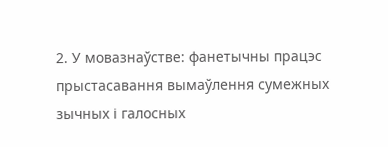2. У мовазнаўстве: фанетычны працэс прыстасавання вымаўлення сумежных зычных і галосных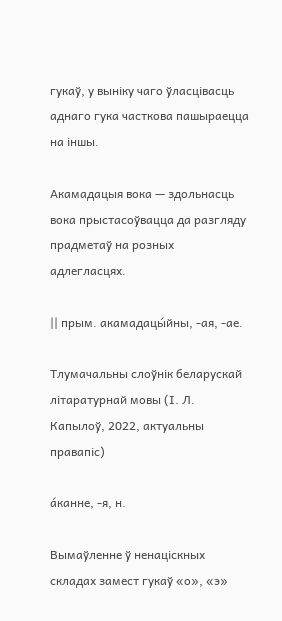гукаў, у выніку чаго ўласцівасць аднаго гука часткова пашыраецца на іншы.

Акамадацыя вока — здольнасць вока прыстасоўвацца да разгляду прадметаў на розных адлегласцях.

|| прым. акамадацы́йны, -ая, -ае.

Тлумачальны слоўнік беларускай літаратурнай мовы (І. Л. Капылоў, 2022, актуальны правапіс)

а́канне, ‑я, н.

Вымаўленне ў ненаціскных складах замест гукаў «о», «э»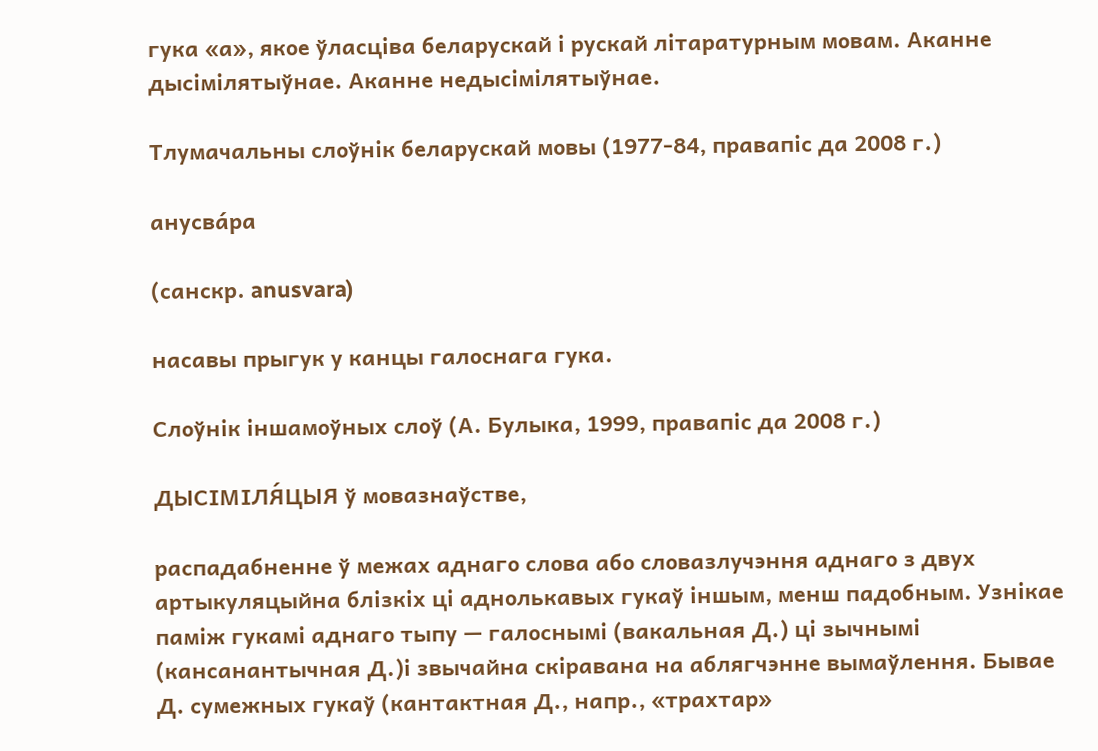гука «а», якое ўласціва беларускай і рускай літаратурным мовам. Аканне дысімілятыўнае. Аканне недысімілятыўнае.

Тлумачальны слоўнік беларускай мовы (1977-84, правапіс да 2008 г.)

анусва́ра

(санскр. anusvara)

насавы прыгук у канцы галоснага гука.

Слоўнік іншамоўных слоў (А. Булыка, 1999, правапіс да 2008 г.)

ДЫСІМІЛЯ́ЦЫЯ ў мовазнаўстве,

распадабненне ў межах аднаго слова або словазлучэння аднаго з двух артыкуляцыйна блізкіх ці аднолькавых гукаў іншым, менш падобным. Узнікае паміж гукамі аднаго тыпу — галоснымі (вакальная Д.) ці зычнымі (кансанантычная Д.)і звычайна скіравана на аблягчэнне вымаўлення. Бывае Д. сумежных гукаў (кантактная Д., напр., «трахтар»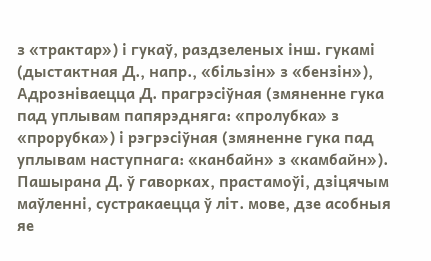з «трактар») і гукаў, раздзеленых інш. гукамі (дыстактная Д., напр., «більзін» з «бензін»), Адрозніваецца Д. прагрэсіўная (змяненне гука пад уплывам папярэдняга: «пролубка» з «прорубка») і рэгрэсіўная (змяненне гука пад уплывам наступнага: «канбайн» з «камбайн»). Пашырана Д. ў гаворках, прастамоўі, дзіцячым маўленні, сустракаецца ў літ. мове, дзе асобныя яе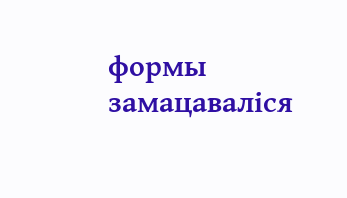формы замацаваліся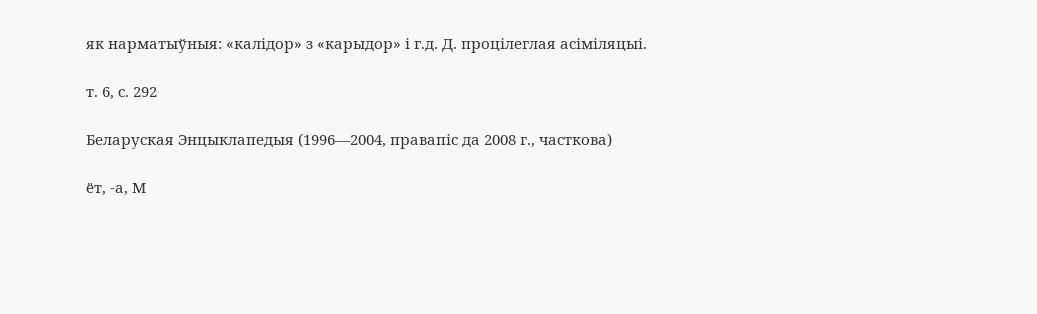як нарматыўныя: «калідор» з «карыдор» і г.д. Д. процілеглая асіміляцыі.

т. 6, с. 292

Беларуская Энцыклапедыя (1996—2004, правапіс да 2008 г., часткова)

ёт, ‑а, М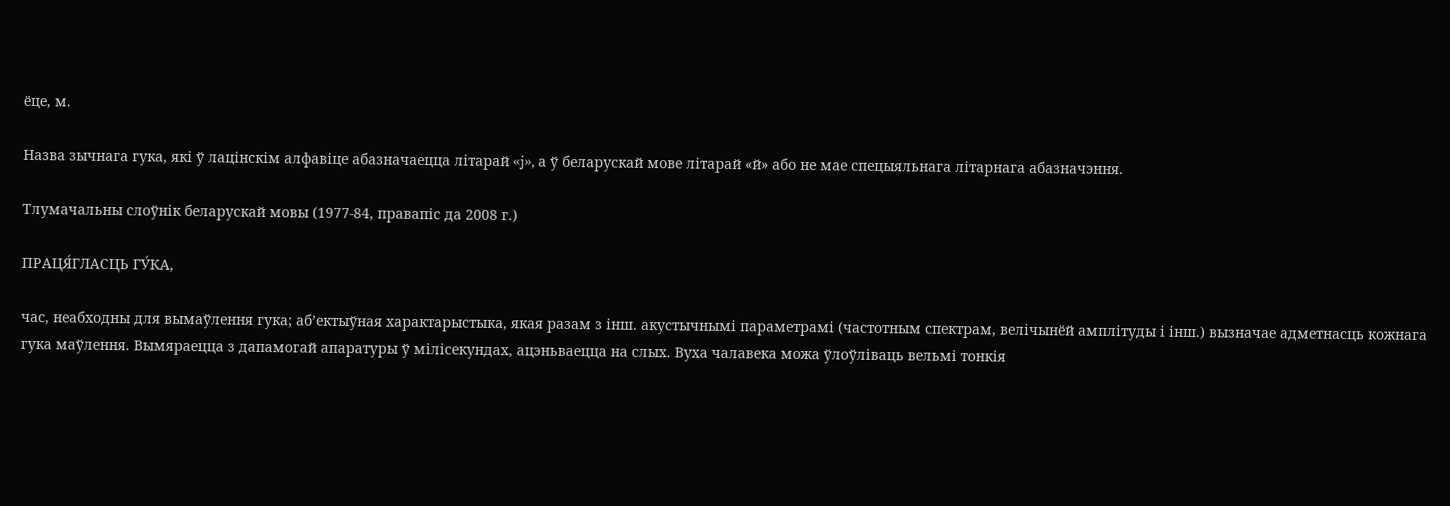ёце, м.

Назва зычнага гука, які ў лацінскім алфавіце абазначаецца літарай «j», а ў беларускай мове літарай «й» або не мае спецыяльнага літарнага абазначэння.

Тлумачальны слоўнік беларускай мовы (1977-84, правапіс да 2008 г.)

ПРАЦЯ́ГЛАСЦЬ ГУ́КА,

час, неабходны для вымаўлення гука; аб’ектыўная характарыстыка, якая разам з інш. акустычнымі параметрамі (частотным спектрам, велічынёй амплітуды і інш.) вызначае адметнасць кожнага гука маўлення. Вымяраецца з дапамогай апаратуры ў мілісекундах, ацэньваецца на слых. Вуха чалавека можа ўлоўліваць вельмі тонкія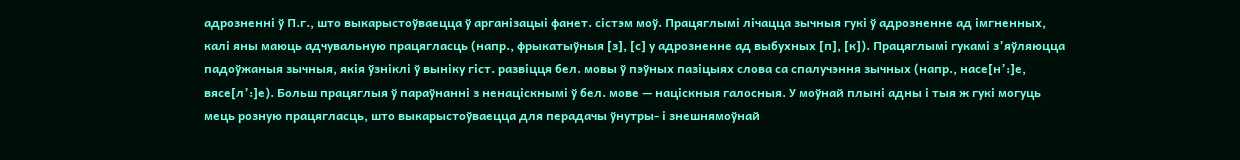адрозненні ў П.г., што выкарыстоўваецца ў арганізацыі фанет. сістэм моў. Працяглымі лічацца зычныя гукі ў адрозненне ад імгненных, калі яны маюць адчувальную працягласць (напр., фрыкатыўныя [з], [с] у адрозненне ад выбухных [п], [к]). Працяглымі гукамі з’яўляюцца падоўжаныя зычныя, якія ўзніклі ў выніку гіст. развіцця бел. мовы ў пэўных пазіцыях слова са спалучэння зычных (напр., насе[н’:]е, вясе[л’:]е). Больш працяглыя ў параўнанні з ненаціскнымі ў бел. мове — націскныя галосныя. У моўнай плыні адны і тыя ж гукі могуць мець розную працягласць, што выкарыстоўваецца для перадачы ўнутры- і знешнямоўнай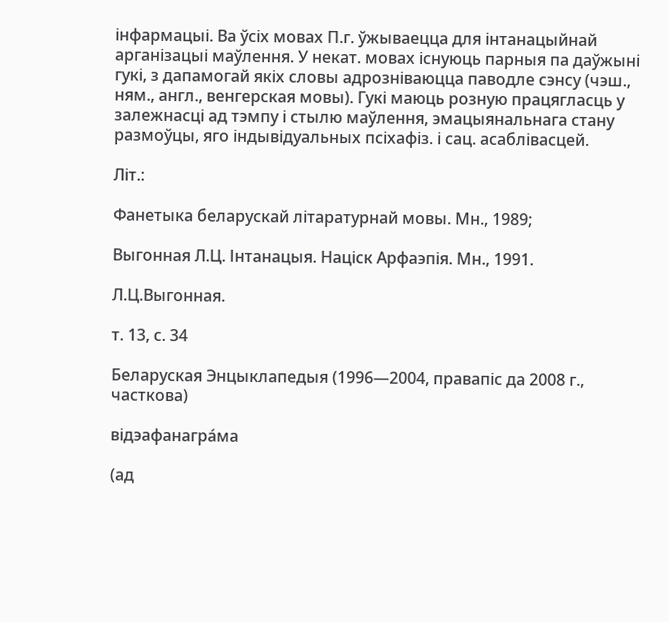інфармацыі. Ва ўсіх мовах П.г. ўжываецца для інтанацыйнай арганізацыі маўлення. У некат. мовах існуюць парныя па даўжыні гукі, з дапамогай якіх словы адрозніваюцца паводле сэнсу (чэш., ням., англ., венгерская мовы). Гукі маюць розную працягласць у залежнасці ад тэмпу і стылю маўлення, эмацыянальнага стану размоўцы, яго індывідуальных псіхафіз. і сац. асаблівасцей.

Літ.:

Фанетыка беларускай літаратурнай мовы. Мн., 1989;

Выгонная Л.Ц. Інтанацыя. Націск Арфаэпія. Мн., 1991.

Л.Ц.Выгонная.

т. 13, с. 34

Беларуская Энцыклапедыя (1996—2004, правапіс да 2008 г., часткова)

відэафанагра́ма

(ад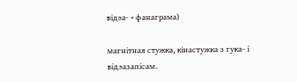відэа- + фанаграма)

магнітная стужка, кінастужка з гука- і відэазапісам.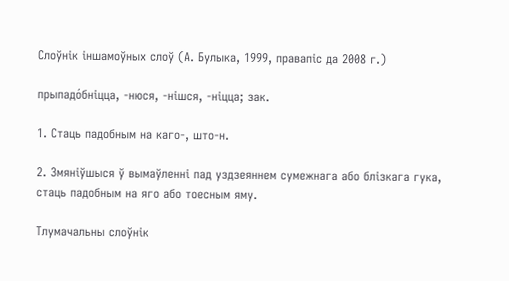Слоўнік іншамоўных слоў (А. Булыка, 1999, правапіс да 2008 г.)

прыпадо́бніцца, ‑нюся, ‑нішся, ‑ніцца; зак.

1. Стаць падобным на каго‑, што‑н.

2. Змяніўшыся ў вымаўленні пад уздзеяннем сумежнага або блізкага гука, стаць падобным на яго або тоесным яму.

Тлумачальны слоўнік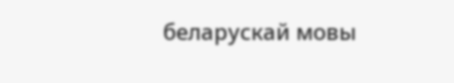беларускай мовы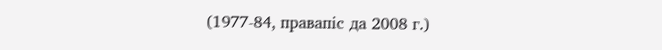(1977-84, правапіс да 2008 г.)